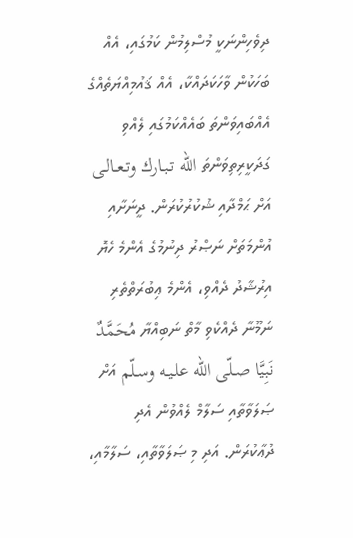ދިވެހިންނަކީ މުސްލިމުން ކަމުގައި، އެއް ބަހަކުން ވާހަކަދައްކާ، އެއް ޤައުމިއްޔަތެއްގެ އެއްބައިވަންތަ ބައެއްކަމުގައި ލެއްވި ގަދަކީރިތިވަންތަ الله تـبـارك وتـعـالـى އަށް ޙަމްދާއި ޝުކުރުކުރަން. ދީނަށާއި އުންމަތަށް ނަޞްރު ދިނުމުގެ އެންމެ ހެޔޮ އިރުޝާދު ދެއްވި، އެންމެ ޢިބުރަތްތެރި ނަމޫނާ ދެއްކެވި މާތް ނަބިއްޔާ مُحَمَّدٌ نَبِيَّا صـلّى الله علـيـه وسـلّم އަށް ޞަލަވާތާއި ސަލާމް ލެއްވުން އެދި ދުޢާކުރަން. އަދި މި ޞަލަވާތާއި، ސަލާމާއި،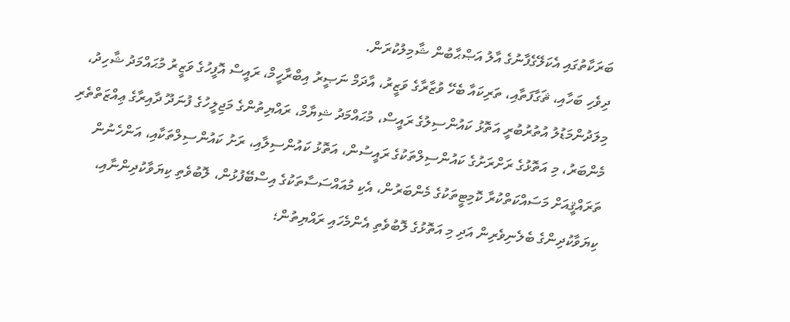ބަރަކާތުގައި އެކަލޭގެފާނުގެ އާލު އަޞްޙާބުން ޝާމިލުކުރަން.
ދިވެހި ބަހާއި، ޘަގާފަތާއި، ތަރިކައާ ބެހޭ ވުޒާރާގެ ވަޒީރު، އާދަމް ނަޞީރު އިބްރާހީމް، ރައީސް އޮފީހުގެ ވަޒީރު މުޙައްމަދު ޝާހިދު، މިލަދުންމަޑުލު އުތުރުބުރީ އަތޮޅު ކައުންސިލުގެ ރައީސް، މުޙައްމަދު ޝިޔާމް، ރައްޔިތުންގެ މަޖިލީހުގެ ފުނަދޫ ދާއިރާގެ ޢިއްޒަތްތެރި މެންބަރު، މި އަތޮޅުގެ ރަށްރަށުގެ ކައުންސިލްތަކުގެ ރައީސުން، އަތޮޅު ކައުންސިލާއި، ރަށު ކައުންސިލްތަކާއި، އަންހެނުން ތަރައްޤީއަށް މަސައްކަތްކުރާ ކޮމިޓީތަކުގެ މެންބަރުން، އެކި މުއައްސަސާތަކުގެ އިސްބޭފުޅުން، ލޮބުވެތި ކިޔަވާކުދިންނާއި، ކިޔަވާކުދިންގެ ބެލެނިވެރިން އަދި މި އަތޮޅުގެ ލޮބުވެތި އެންމެހައި ރައްޔިތުން؛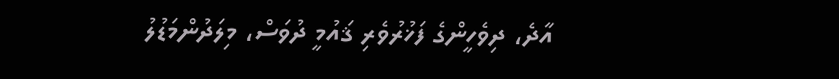އާދެ، ދިވެހީންގެ ފަޚުރުވެރި ޤައުމީ ދުވަސް، މިލަދުންމަޑުލު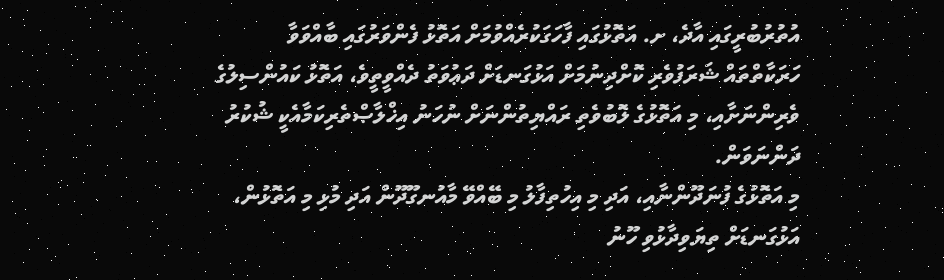އުތުރުބުރީގައި އާދެ، ށ. އަތޮޅުގައި ފާހަގަކުރެއްވުމަށް އަތޮޅު ފެންވަރުގައި ބާއްވަވާ ހަރަކާތްތައް ޝަރަފުވެރި ކޮށްދިނުމަށް އަޅުގަނޑަށް ދަޢުވަތު ދެއްވީތީވެ، އަތޮޅު ކައުންސިލުގެ ވެރިންނަށާއި، މި އަތޮޅުގެ ލޮބުވެތި ރައްޔިތުންނަށް ނުހަނު އިޚްލާޞްތެރިކަމާއެކީ ޝުކުރު ދަންނަވަން.
މި އަތޮޅުގެ ފުނަދޫންނާއި، އަދި މި އިހުތިފާލު މި ބޭއްވޭ މާއުނގޫދޫން އަދި މުޅި މި އަތޮޅުން، އަޅުގަނޑަށް ތިޔަވިދާޅުވި ހޫނު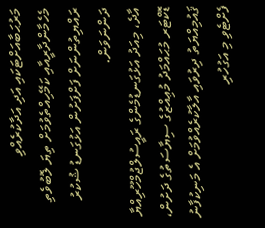މަރުޙަބާއަށްޓަކައި އަދި އަދާކުރެއްވި މެހެމާންދާރީއާއި ކަމޭހިއްތެވުމަށް ތިޔަ ލޮބުވެތި ރައްޔިތުންނަށް ފަށްފަށުން އަޅުގަނޑު ޝުކުރު ދަންނަވަން.
އާދެ، މިއަދު އަޅުގަނޑުމެންގެ ރައީސުލްޖުމްހޫރިއްޔާ ޑޮކްޓަރ މުޙައްމަދު މުޢިއްޒުގެ ސިޔާސަތުގެ ދަށުން، ޤައުމިއްޔަތު ދިރުވައި އާލާކުރެއްވުމަށް އެ މަނިކުފާނު ފެށްޓެވި މި އަގުހުރި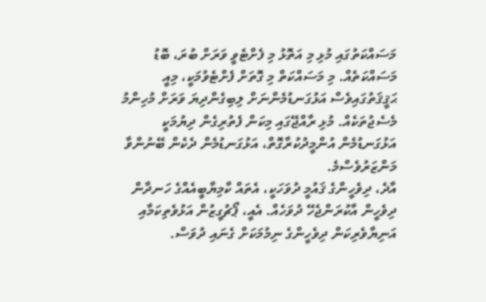މަސައްކަތުގައި މުޅި މި އަތޮޅު މި ފެށްޓެވީ ވަރަށް ބުރަ، ބޮޑު މަސައްކަތެއް. މި މަސައްކަތް މި ގޮތަށް ފެށްޓެވުމަކީ، މިއީ ޙަޤީޤަތުގައިވެސް އަޅުގަނޑުމެންނަށް ލިބިގެންދިޔަ ވަރަށް މުހިންމު މެސެޖުތަކެއް. މުޅި ރާއްޖޭގައި މިކަން ފެތުރިގެން ދިޔުމަކީ އަޅުގަނޑުމެން އުންމީދުކުރާގޮތް، އަޅުގަނޑުމެން ދެކެން ބޭނުންވާ މަންޒަރުވެސްމެ.
އާދެ، ދިވެހީންގެ ޤައުމީ ދުވަހަކީ، އެތައް ކާމިޔާބީއެއްގެ ހަނދާން ދިވެހީން އާކުރަންޖެހޭ ދުވަހެއް. އެއީ، ޕޯޗުގީޒުން އަޅުވެތިކަމާއި އަނިޔާވެރިކަން ދިވެހީންގެ ނިމުމަކަށް ގެނައި ދުވަސް.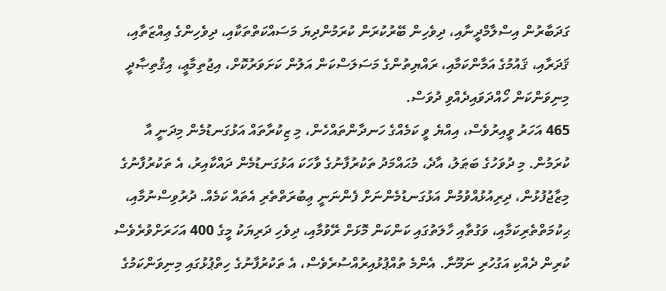ގަދަބާރުން އިސްލާމްދީނާއި، ދިވެހިން ބޭރުކުރަން ކުރަމުންދިޔަ މަސައްކަތްތަކާއި، ދިވެހިންގެ ޢިއްޒަތާއި، ޤަދަރާއި، ޤައުމުގެ އަމާންކަމާއި، ރައްޔިތުންގެ މަސަލަސްކަން އަލުން ކަށަވަރުކޮށް، އިޖުތިމާޢީ، އިޤުތިޞާދީ މިނިވަންކަން ހޯއްދަވައިދެއްވި ދުވަސް.
465 އަހަރު ވީއިރުވެސް، އިއްޔެ ވީ ކަމެއްގެ ހަނދާންތައްހެން، މި ޒިކުރާތައް އަޅުގަނޑުމެން މިދަނީ އާ ކުރަމުން. މި ދުވަހުގެ ބަޠަލު، އާދެ، މުޙައްމަދު ތަކުރުފާނުގެ ވާހަކަ އަޅުގަނޑުމެން ދައްކާއިރު، އެ ތަކުރުފާނުގެ މިޒާޖުފުޅުން، ދިރިއުޅުއްވުމުން އަޅުގަނޑުމެންނަށް ފެންނަނީ ޢިބުރަތްތެރި އެތައް ކަމެއް. ދުރުވިސްނުމާއި، ޙިކުމަތްތެރިކަމާއި، ވަގުތާއި ހާލަތުގައި ކަންކަން މޮޅަށް ރޭވުމާއި، ދިވެހި ދަރިޔަކު މީގެ 400 އަހަރަށްވުރެވެސް ކުރިން ދެއްކި އަގުހުރި ނަމޫނާ. އެންމެ ތުއްޕުޅުއިރުއްސުރެވެސް، އެ ތަކުރުފާނުގެ ހިތްޕުޅުގައި މިނިވަންކަމުގެ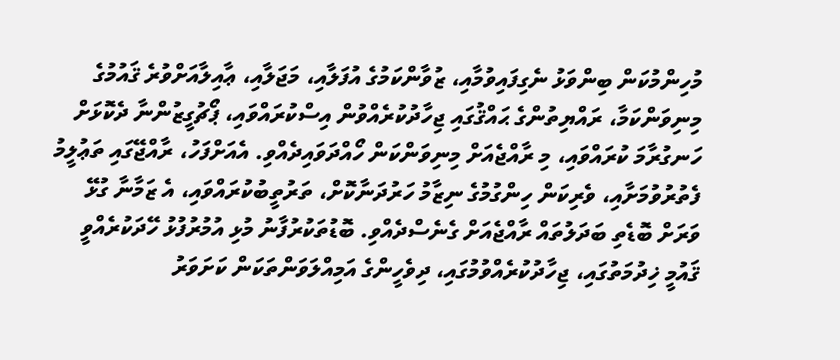މުހިންމުކަން ބިންވަޅު ނެގިފައިވުމާއި، ޒުވާންކަމުގެ އުފަލާއި، މަޖަލާއި، ޢާއިލާއަށްވުރެ ޤައުމުގެ މިނިވަންކަމާ، ރައްޔިތުންގެ ޙައްޤުގައި ޖިހާދުކުރެއްވުން އިސްކުރައްވައި، ޕޯޗުގީޒުންނާ ދެކޮޅަށް ހަނގުރާމަ ކުރައްވައި، މި ރާއްޖެއަށް މިނިވަންކަން ހޯއްދަވައިދެއްވި. އެއަށްފަހު، ރާއްޖޭގައި ތަޢުލީމު ފެތުރުވުމަށާއި، ވެރިކަން ހިންގުމުގެ ނިޒާމު ހަރުދަނާކޮށް، ތަރުތީބުކުރައްވައި، އެ ޒަމާނާ ގުޅޭ ވަރަށް ބޮޑެތި ބަދަލުތައް ރާއްޖެއަށް ގެނެސްދެއްވި. ބޮޑުތަކުރުފާނު މުޅި އުމުރުފުޅު ހޭދަކުރެއްވީ ޤައުމީ ޚިދުމަތުގައި، ޖިހާދުކުރެއްވުމުގައި، ދިވެހީންގެ އަމިއްލަވަންތަކަން ކަށަވަރު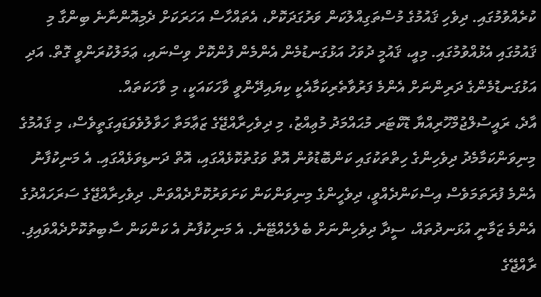ކުރެއްވުމުގައި. ދިވެހި ޤައުމުގެ މުސްތަގިއްލުކަން ވަރުގަދަކޮށް، އެތައްހާސް އަހަރަކަށް ދެމިއޮންނާނެ ބިންގާ މި ޤައުމުގައި އެޅުއްވުމުގައި. މިއީ، ޤައުމީ ދުވަހު އަޅުގަނޑުމެން އެންމެން ފުންކޮށް ވިސްނައި، ޢަމަލުކުރަންވީ ގޮތް. އަދި އަޅުގަނޑުމެންގެ ދަރިންނަށް އެންމެ ފަރުވާތެރިކަމާއެކީ ކިޔައިދޭންވީ ވާހަކައަކީ، މި ވާހަކަތައް.
އާދެ، ރައީސުލްޖުމްހޫރިއްޔާ ޑޮކްޓަރ މުޙައްމަދު މުޢިއްޒު، މި ދިވެހިރާއްޖޭގެ ޒަޢާމަތާ ހަވާލުވެވަޑައިގަތީވެސް، މި ޤައުމުގެ މިނިވަންކަމާމެދު ދިވެހިންގެ ހިތްތަކުގައި ކަންބޮޑުވުން އޮތް ވަގުތުކޮޅެއްގައި، އޮތް ދަނޑިވަޅެއްގައި. އެ މަނިކުފާނު އެންމެ ފުރަތަމަވެސް އިސްކަންދެއްވީ، ދިވެހީންގެ މިނިވަންކަން ކަށަވަރުކޮށްދެއްވަން. ދިވެހިރާއްޖޭގެ ސަރަހައްދުގެ އެންމެ ޒަމާނީ އުޅަނދުތައް، ސީދާ ދިވެހިންނަށް ބެލެހެއްޓޭނެ. އެ މަނިކުފާނު އެ ކަންކަން ސާބިތުކޮށްދެއްވައިފި. ރާއްޖޭގެ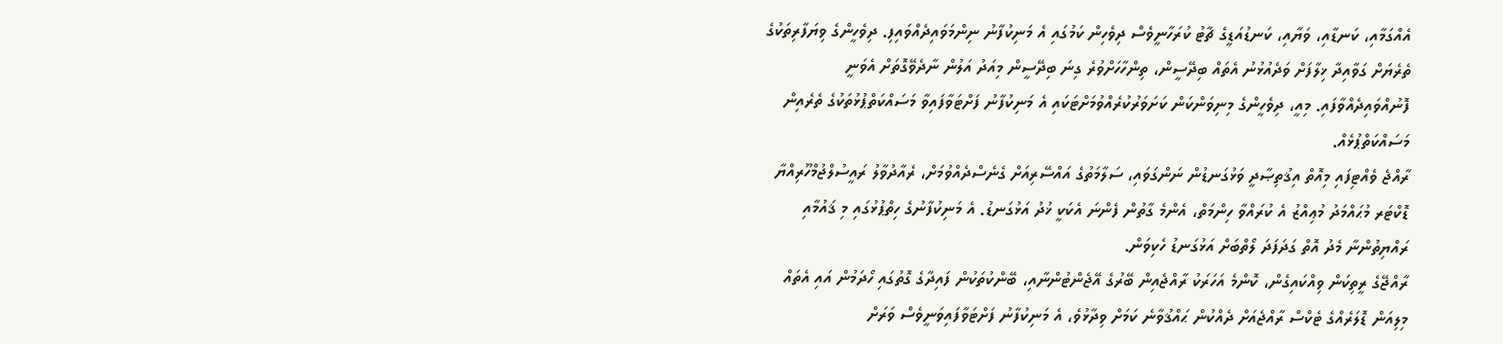އެއްގަމާއި، ކަނޑާއި، ވަޔާއި، ކަނޑުއަޑީގެ ޗާޓު ކުރަހާނީވެސް ދިވެހިން ކަމުގައި އެ މަނިކުފާނު ނިންމަވައިދެއްވައިފި. ދިވެހީންގެ ވިޔަފާރިތަކުގެ ތެރެޔަށް ގަވާއިދާ ޚިލާފަށް ވަދެއުޅުނު އެތައް ބިދޭސީން، ތިންހާހަށްވުރެ ގިނަ ބިދޭސީން މިއަދު އަލުން ނާދެވޭގޮތަށް އެވަނީ ފޮނުއްވައިދެއްވާފައި. މިއީ، ދިވެހީންގެ މިނިވަންކަން ކަށަވަރުކުރެއްވުމަށްޓަކައި އެ މަނިކުފާނު ފަށްޓަވާފައިވާ މަސައްކަތްޕުޅުތަކުގެ ތެރެއިން މަސައްކަތްޕުޅެއް.
ރާއްޖެ ވެއްޓިފައި މިއޮތް އިޤުތިޞާދީ ވަޅުގަނޑުން ނަންގަވައި، ސަލާމަތުގެ އައްސޭރިއަށް ގެނެސްދެއްވުމަށް، ރެއާދުވާލު ރައީސުލްޖުމްހޫރިއްޔާ ޑޮކްޓަރ މުޙައްމަދު މުޢިއްޒު އެ ކުރައްވާ ހިންމަތް، އެންމެ ގާތުން ފެންނަ އެކަކީ ޚުދު އަޅުގަނޑު. އެ މަނިކުފާނުގެ ހިތްޕުޅުގައި މި ޤައުމާއި ރައްޔިތުންނާ މެދު އޮތް ގަދަފަދަ ލޯތްބަށް އަޅުގަނޑު ހެކިވަން.
ރާއްޖޭގެ ރީތިކަން ވިއްކައިގެން، ކޮންމެ އަހަރަކު ރާއްޖެއިން ބޭރުގެ އޭޖެންޓުންނާއި، ބޭންކުތަކުން ފައިދާގެ ގޮތުގައި ހޯދަމުން އައި އެތައް މިލިއަން ޑޮލަރެއްގެ ޓެކްސް ރާއްޖެއަށް ދެއްކުން ޙައްޤުވާނެ ކަމަށް ވިދާޅުވެ، އެ މަނިކުފާނު ފަށްޓަވާފައިވަނީވެސް ވަރަށް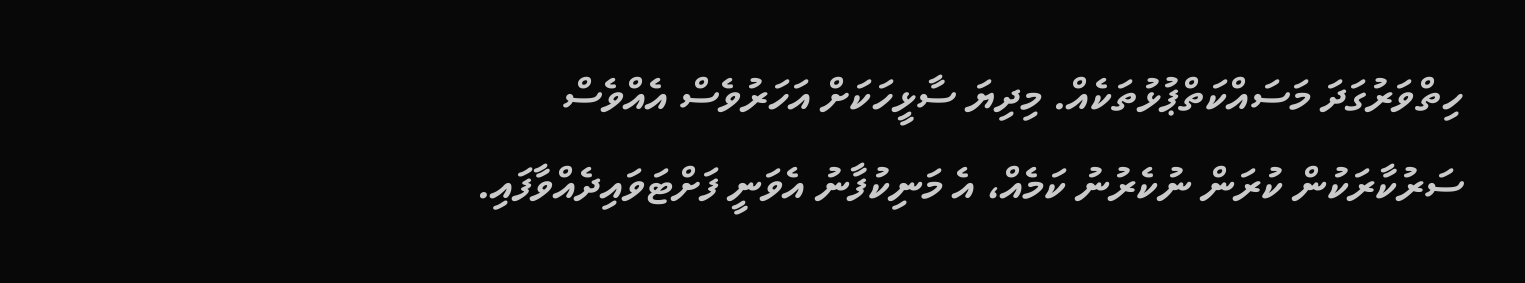ހިތްވަރުގަދަ މަސައްކަތްޕުޅުތަކެއް. މިދިޔަ ސާޅީހަކަށް އަހަރުވެސް އެއްވެސް ސަރުކާރަކުން ކުރަން ނުކެރުނު ކަމެއް، އެ މަނިކުފާނު އެވަނީ ފަށްޓަވައިދެއްވާފައި.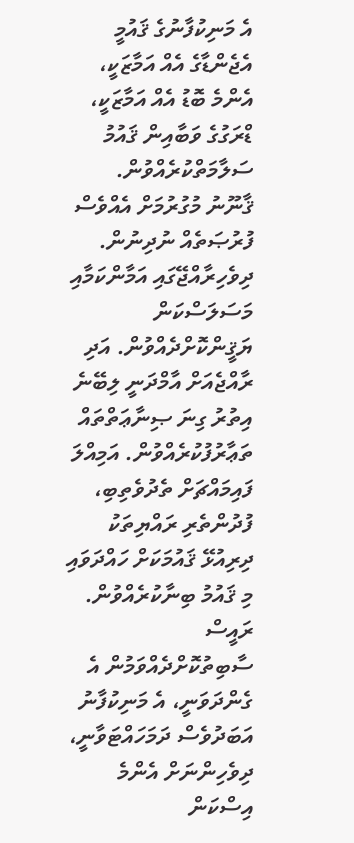އެ މަނިކުފާނުގެ ޤައުމީ އެޖެންޑާގެ އެއް އަމާޒަކީ، އެންމެ ބޮޑު އެއް އަމާޒަކީ، ޑްރަގުގެ ވަބާއިން ޤައުމު ސަލާމަތްކުރެއްވުން. ޤާނޫނު މުގުރުމަށް އެއްވެސް ފުރުޞަތެއް ނުދިނުން. ދިވެހިރާއްޖޭގައި އަމާންކަމާއި މަސަލަސްކަން ޔަޤީންކޮށްދެއްވުން. އަދި ރާއްޖެއަށް އާމްދަނީ ލިބޭނެ އިތުރު ގިނަ ޞިނާޢަތްތައް ތަޢާރުފުކުރެއްވުން. އަމިއްލަ ފައިމައްޗަށް ތެދުވެތިބި، ފުދުންތެރި ރައްޔިތަކު ދިރިއުޅޭ ޤައުމަކަށް ހައްދަވައި މި ޤައުމު ބިނާކުރެއްވުން.
ރައީސް ސާބިތުކޮށްދެއްވަމުން އެ ގެންދަވަނީ، އެ މަނިކުފާނު އަބަދުވެސް ދަމަހައްޓަވާނީ، ދިވެހިންނަށް އެންމެ އިސްކަން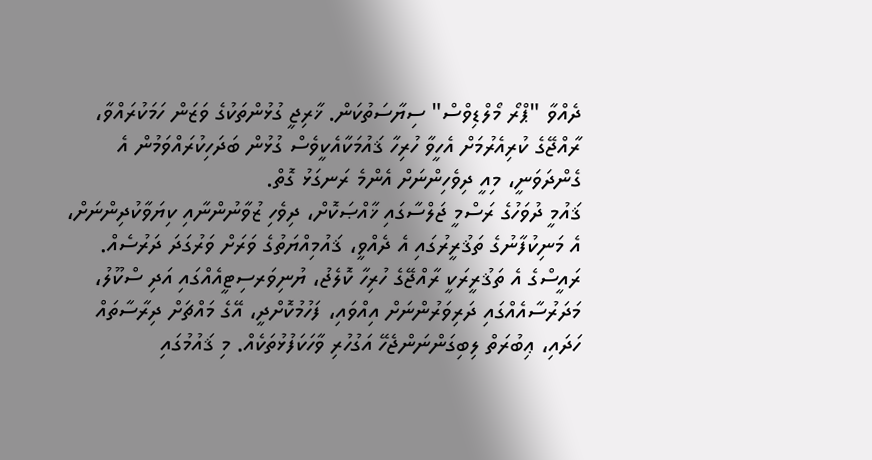ދެއްވާ "ޕްރޯ މޯލްޑިވްސް" ސިޔާސަތުކަން. ޚާރިޖީ ގުޅުންތަކުގެ ވަޒަން ހަމަކުރައްވާ، ރާއްޖޭގެ ކުރިއެރުމަށް އެހީވާ ހުރިހާ ޤައުމަކާއެކީވެސް ގުޅުން ބަދަހިކުރައްވަމުން އެ ގެންދަވަނީ، މިއީ ދިވެހިންނަށް އެންމެ ރަނގަޅު ގޮތް.
ޤައުމީ ދުވަހުގެ ރަސްމީ ޖަލްސާގައި ޚާއްޞަކޮށް، ދިވެހި ޒުވާނުންނާއި ކިޔަވާކުދިންނަށް، އެ މަނިކުފާނުގެ ތަޤުރީރުގައި އެ ދެއްވީ، ޤައުމިއްޔަތުގެ ވަރަށް ވަރުގަދަ ދަރުސެއް. ރައީސްގެ އެ ތަޤުރީރަކީ ރާއްޖޭގެ ހުރިހާ ކޮލެޖު، ޔުނިވަރސިޓީއެއްގައި އަދި ސްކޫލު، މަދަރުސާއެއްގައި ދަރިވަރުންނަށް އިއްވައި، ފަހުމުކޮށްދީ، އޭގެ މައްޗަށް ދިރާސާތައް ހަދައި، ޢިބުރަތް ލިބިގަންނަންޖެހޭ އަގުހުރި ވާހަކަފުޅުތަކެއް. މި ޤައުމުގައި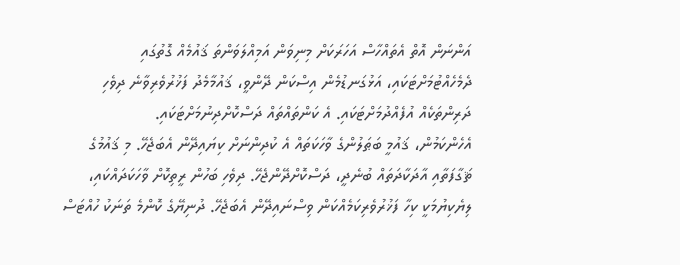އަންނަން އޮތް އެތައްހާސް އަހަރަކަށް މިނިވަން އަމިއްލަވަންތަ ޤައުމެއް ގޮތުގައި ދެމެހެއްޓުމަށްޓަކައި، އަޅުގަނޑުމެން އިސްކަން ދޭންވީ، ޤައުމާމެދު ފަޚުރުވެރިވާނެ ދިވެހި ދަރިންތަކެއް އުފެއްދުމަށްޓަކައި. އެ ކަންތައްތައް ދަސްކޮށްދިނުމަށްޓަކައި.
އެހެންކަމުން، ޤައުމީ ބަޠަލުންގެ ވާހަކަތައް އެ ކުދިންނަށް ކިޔައިދޭން އެބަޖެހޭ. މި ޤައުމުގެ ޘަގާފަތާއި އާދަކާދަތައް ބުނެދީ، ދަސްކޮށްދޭންޖެހޭ. ދިވެހި ބަހުން ރީތިކޮށް ވާހަކަދައްކައި، ލިޔެކިޔުމަކީ ކިހާ ފަޚުރުވެރިކަމެއްކަން ވިސްނައިދޭން އެބަޖެހޭ. ދުނިޔޭގެ ކޮންމެ ތަނަކު ހުއްޓަސް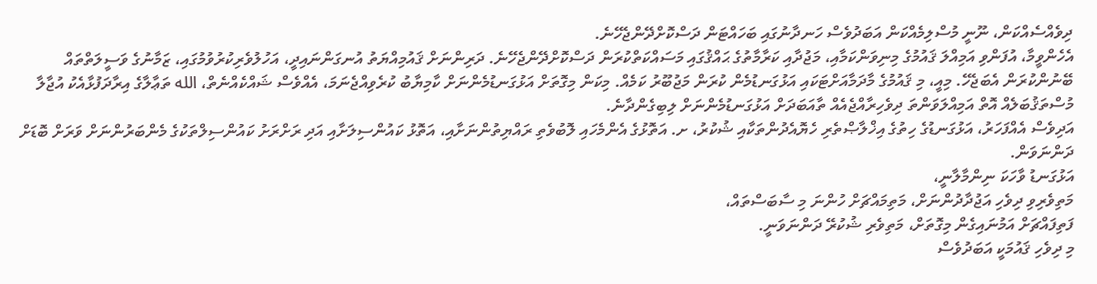ދިވެއްސެއްކަން، ނޫނީ މުސްލިމެއްކަން އަބަދުވެސް ހަނދާނުގައި ބަހައްޓަން ދަސްކޮށްދޭންޖެހޭނެ.
އެހެންވީމާ، އުފަންވި އަމިއްލަ ޤައުމުގެ މިނިވަންކަމާއި، މަޖުދާއި ކަރާމާތުގެ ޙައްޤުގައި މަސައްކަތްކުރަން ދަސްކޮށްދޭންޖެހޭނެ. ދަރިންނަށް ޤައުމިއްޔަތު އުނގަންނައިދީ، އަހުލުވެރިކުރުވުމުގައި، ޒަމާނުގެ ވަސީލަތްތައް ބޭނުންކުރަން އެބަޖެހޭ. މިއީ، މި ޤައުމުގެ މާދަމާއަށްޓަކައި އަޅުގަނޑުމެން ކުރަން މަޖުބޫރު ކަމެއް. މިކަން މިގޮތަށް އަޅުގަނޑުމެންނަށް ކާމިޔާބު ކުރެވިއްޖެނަމަ، އެއްވެސް ޝައްކެއްނެތް، الله ތަޢާލާގެ އިރާދަފުޅާއެކު އުޖާލާ މުސްތަޤުބަލެއް އޮތް އަމިއްލަވަންތަ ދިވެހިރާއްޖެއެއް ތާއަބަދަށް އަޅުގަނޑުމެންނަށް ލިބިގެންދާނެ.
އަދިވެސް އެއްފަހަރު، އަޅުގަނޑުގެ ހިތުގެ އިޚްލާޞްތެރި ހެޔޮއެދުންތަކާއި ޝުކުރު، ށ. އަތޮޅުގެ އެންމެހައި ލޮބުވެތި ރައްޔިތުންނަށާއި، އަތޮޅު ކައުންސިލަށާއި އަދި ރަށްރަށު ކައުންސިލްތަކުގެ މެންބަރުންނަށް ވަރަށް ބޮޑަށް ދަންނަވަން.
އަޅުގަނޑު ވާހަކަ ނިންމާލާނީ،
މަތިވެރިވި ދިވެހި އަޖުދާދުންނަށް، މަތިމައްޗަށް ހުންނަ މި ސާބަސްތައް،
ފަތިފައްޗަށް އަމުނައިގެން މިގޮތަށް، މަތިވެރި ޝުކުރޭ ދަންނަވަނީ.
މި ދިވެހި ޤައުމަކީ އަބަދުވެސް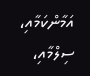އަމާންކަމާއި، ސިލްމާއި،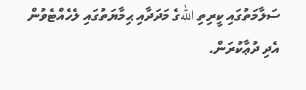ސަލާމަތުގައި ކީރިތި اللهގެ މަދަދާއި ޙިމާޔަތުގައި ލެހެއްޓެވުން އެދި ދުޢާކުރަން.